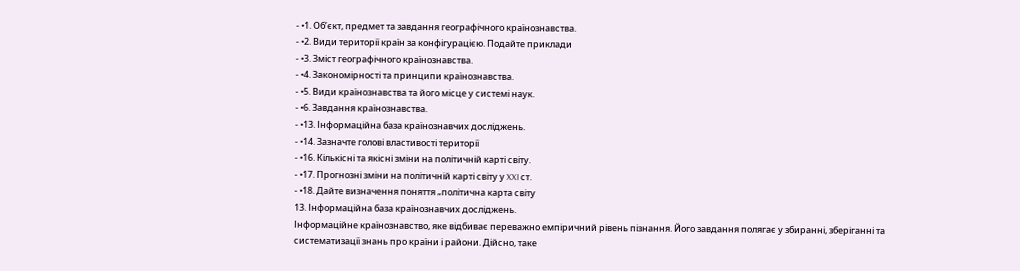- •1. Об’єкт, предмет та завдання географічного країнознавства.
- •2. Види території країн за конфігурацією. Подайте приклади
- •3. Зміст географічного країнознавства.
- •4. Закономірності та принципи країнознавства.
- •5. Види країнознавства та його місце у системі наук.
- •6. Завдання країнознавства.
- •13. Інформаційна база країнознавчих досліджень.
- •14. Зазначте голові властивості території
- •16. Кількісні та якісні зміни на політичній карті світу.
- •17. Прогнозні зміни на політичній карті світу у XXI ст.
- •18. Дайте визначення поняття „політична карта світу
13. Інформаційна база країнознавчих досліджень.
Інформаційне країнознавство, яке відбиває переважно емпіричний рівень пізнання. Його завдання полягає у збиранні, зберіганні та систематизації знань про країни і райони. Дійсно, таке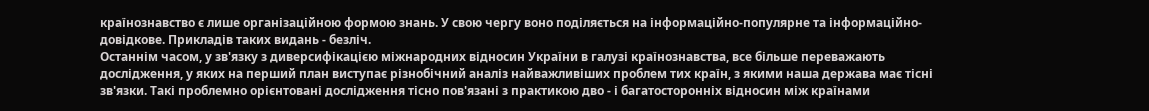країнознавство є лише організаційною формою знань. У свою чергу воно поділяється на інформаційно-популярне та інформаційно-довідкове. Прикладів таких видань - безліч.
Останнім часом, у зв'язку з диверсифікацією міжнародних відносин України в галузі країнознавства, все більше переважають дослідження, у яких на перший план виступає різнобічний аналіз найважливіших проблем тих країн, з якими наша держава має тісні зв'язки. Такі проблемно орієнтовані дослідження тісно пов'язані з практикою дво - і багатосторонніх відносин між країнами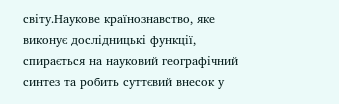світу.Наукове країнознавство, яке виконує дослідницькі функції, спирається на науковий географічний синтез та робить суттєвий внесок у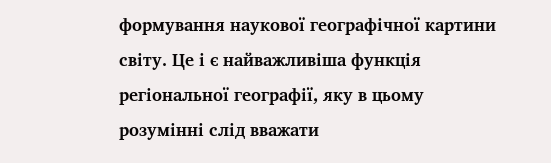формування наукової географічної картини світу. Це і є найважливіша функція регіональної географії, яку в цьому розумінні слід вважати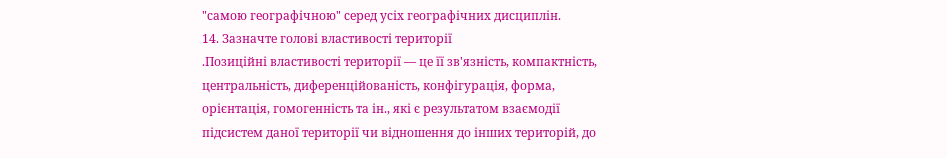"самою географічною" серед усіх географічних дисциплін.
14. Зазначте голові властивості території
.Позиційні властивості території — це її зв'язність, компактність, центральність, диференційованість, конфігурація, форма, орієнтація, гомогенність та ін., які є результатом взаємодії підсистем даної території чи відношення до інших територій, до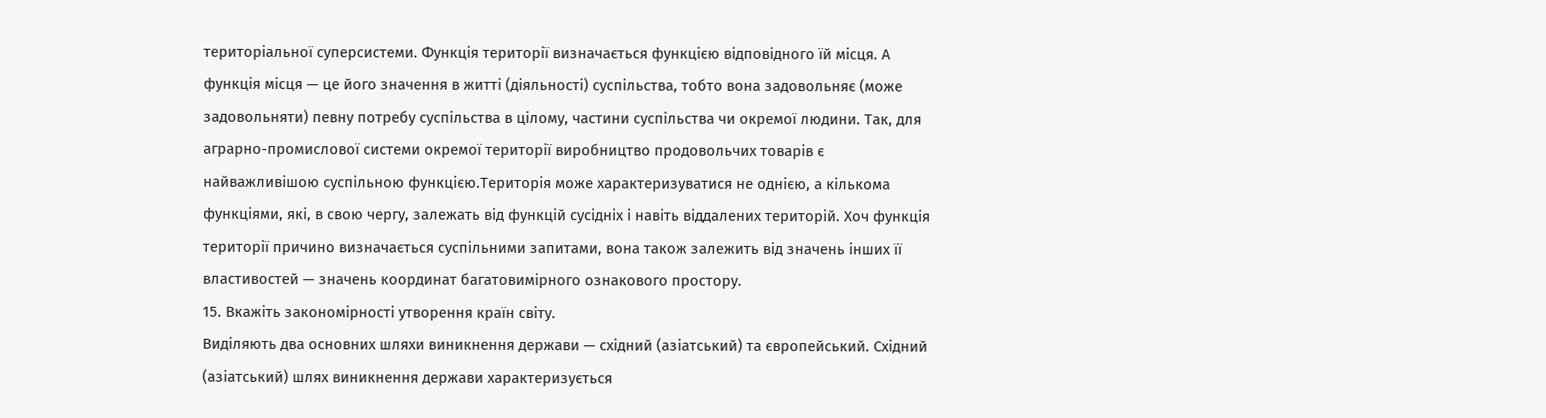територіальної суперсистеми. Функція території визначається функцією відповідного їй місця. А функція місця — це його значення в житті (діяльності) суспільства, тобто вона задовольняє (може задовольняти) певну потребу суспільства в цілому, частини суспільства чи окремої людини. Так, для аграрно-промислової системи окремої території виробництво продовольчих товарів є найважливішою суспільною функцією.Територія може характеризуватися не однією, а кількома функціями, які, в свою чергу, залежать від функцій сусідніх і навіть віддалених територій. Хоч функція території причино визначається суспільними запитами, вона також залежить від значень інших її властивостей — значень координат багатовимірного ознакового простору.
15. Вкажіть закономірності утворення країн світу.
Виділяють два основних шляхи виникнення держави — східний (азіатський) та європейський. Східний (азіатський) шлях виникнення держави характеризується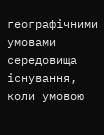географічними умовами середовища існування, коли умовою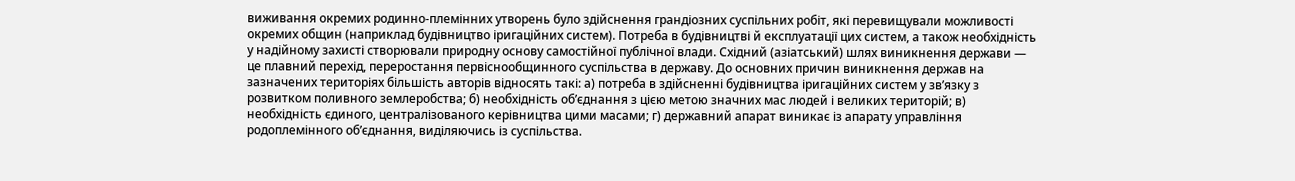виживання окремих родинно-племінних утворень було здійснення грандіозних суспільних робіт, які перевищували можливості окремих общин (наприклад будівництво іригаційних систем). Потреба в будівництві й експлуатації цих систем, а також необхідність у надійному захисті створювали природну основу самостійної публічної влади. Східний (азіатський) шлях виникнення держави — це плавний перехід, переростання первіснообщинного суспільства в державу. До основних причин виникнення держав на зазначених територіях більшість авторів відносять такі: а) потреба в здійсненні будівництва іригаційних систем у зв’язку з розвитком поливного землеробства; б) необхідність об’єднання з цією метою значних мас людей і великих територій; в) необхідність єдиного, централізованого керівництва цими масами; г) державний апарат виникає із апарату управління родоплемінного об’єднання, виділяючись із суспільства.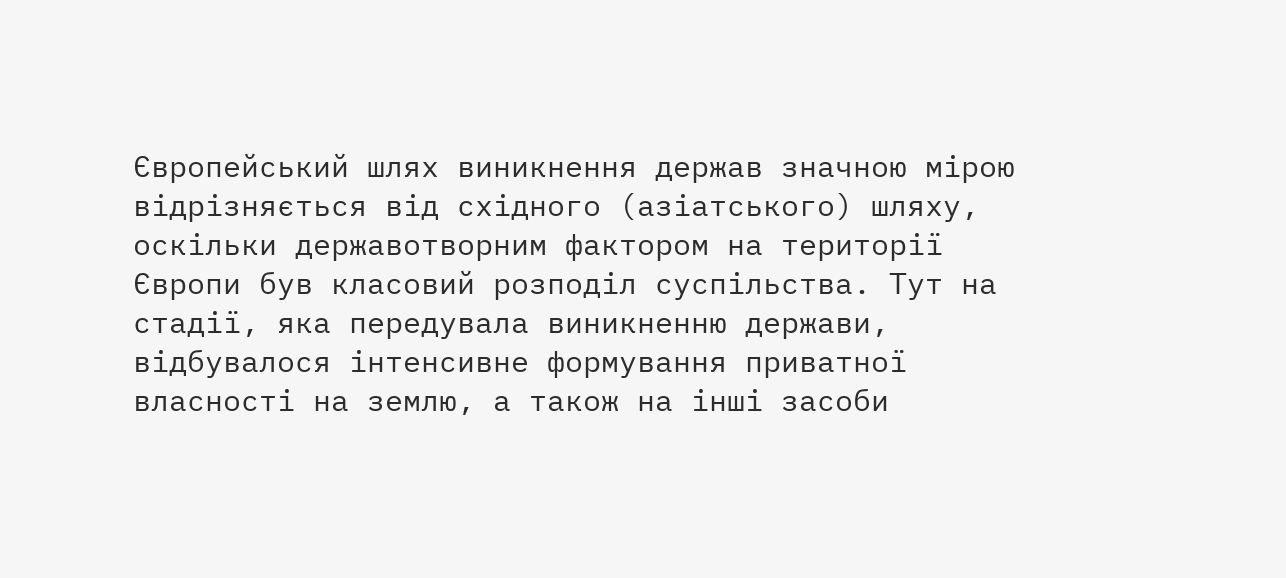Європейський шлях виникнення держав значною мірою відрізняється від східного (азіатського) шляху, оскільки державотворним фактором на території Європи був класовий розподіл суспільства. Тут на стадії, яка передувала виникненню держави, відбувалося інтенсивне формування приватної власності на землю, а також на інші засоби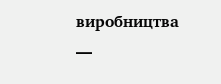виробництва —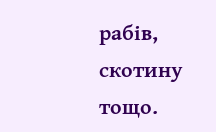рабів, скотину тощо.